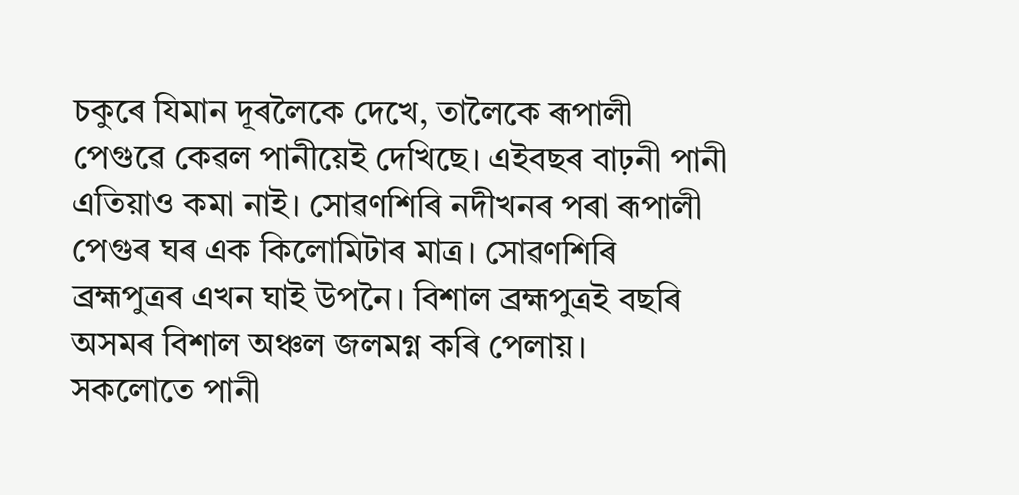চকুৰে যিমান দূৰলৈকে দেখে, তালৈকে ৰূপালী পেগুৱে কেৱল পানীয়েই দেখিছে। এইবছৰ বাঢ়নী পানী এতিয়াও কমা নাই। সোৱণশিৰি নদীখনৰ পৰা ৰূপালী পেগুৰ ঘৰ এক কিলোমিটাৰ মাত্ৰ। সোৱণশিৰি ব্ৰহ্মপুত্ৰৰ এখন ঘাই উপনৈ। বিশাল ব্ৰহ্মপুত্ৰই বছৰি অসমৰ বিশাল অঞ্চল জলমগ্ন কৰি পেলায়।
সকলোতে পানী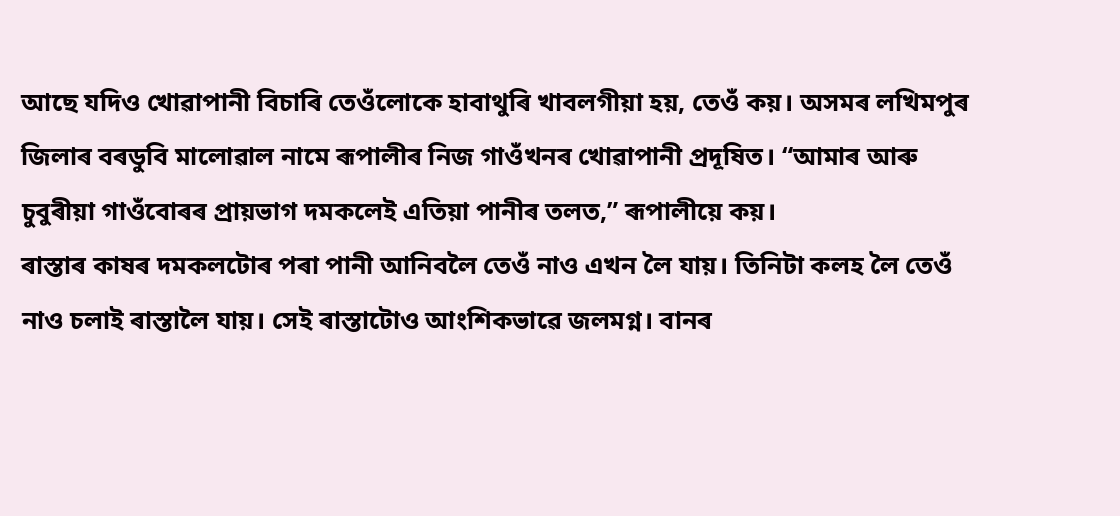আছে যদিও খোৱাপানী বিচাৰি তেওঁলোকে হাবাথুৰি খাবলগীয়া হয়, তেওঁ কয়। অসমৰ লখিমপুৰ জিলাৰ বৰডুবি মালোৱাল নামে ৰূপালীৰ নিজ গাওঁখনৰ খোৱাপানী প্ৰদূষিত। “আমাৰ আৰু চুবুৰীয়া গাওঁবোৰৰ প্ৰায়ভাগ দমকলেই এতিয়া পানীৰ তলত,” ৰূপালীয়ে কয়।
ৰাস্তাৰ কাষৰ দমকলটোৰ পৰা পানী আনিবলৈ তেওঁ নাও এখন লৈ যায়। তিনিটা কলহ লৈ তেওঁ নাও চলাই ৰাস্তালৈ যায়। সেই ৰাস্তাটোও আংশিকভাৱে জলমগ্ন। বানৰ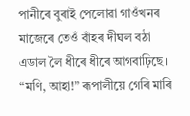পানীৰে বুৰাই পেলোৱা গাওঁখনৰ মাজেৰে তেওঁ বাঁহৰ দীঘল বঠা এডাল লৈ ধীৰে ধীৰে আগবাঢ়িছে। “মণি, আহা!” ৰূপালীয়ে গেৰি মাৰি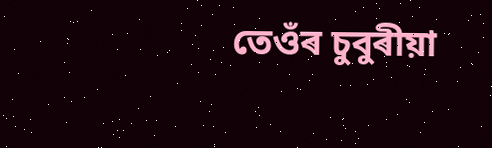তেওঁৰ চুবুৰীয়া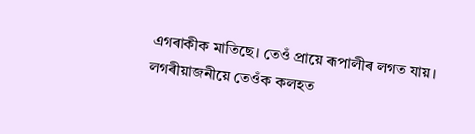এগৰাকীক মাতিছে। তেওঁ প্ৰায়ে ৰূপালীৰ লগত যায়। লগৰীয়াজনীয়ে তেওঁক কলহত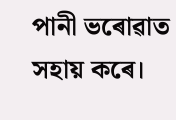পানী ভৰোৱাত সহায় কৰে।